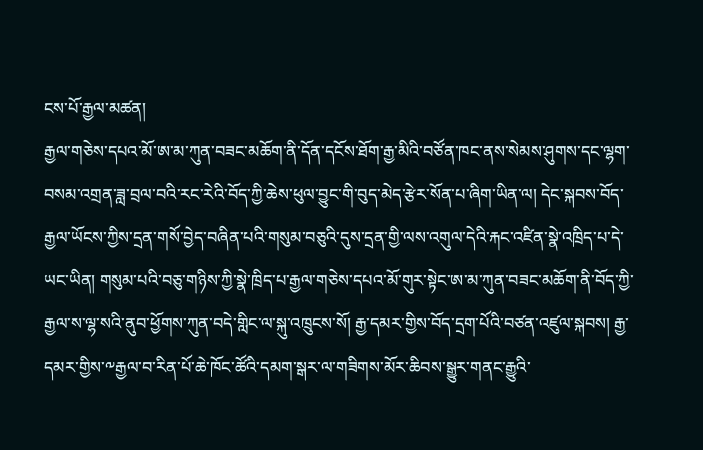ངས་པོ་རྒྱལ་མཚན།
རྒྱལ་གཅེས་དཔའ་མོ་ཨ་མ་ཀུན་བཟང་མཆོག་ནི་དོན་དངོས་ཐོག་རྒྱ་མིའི་བཙོན་ཁང་ནས་སེམས་ཤུགས་དང་ལྷག་བསམ་འགྲན་ཟླ་བྲལ་བའི་རང་རེའི་བོད་ཀྱི་ཆེས་ཕུལ་བྱུང་གི་བུད་མེད་རྩེར་སོན་པ་ཞིག་ཡིན་ལ། དེང་སྐབས་བོད་རྒྱལ་ཡོངས་ཀྱིས་དྲན་གསོ་བྱེད་བཞིན་པའི་གསུམ་བཅུའི་དུས་དྲན་གྱི་ལས་འགུལ་དེའི་རྐང་འཛིན་སྣེ་འཁྲིད་པ་དེ་ཡང་ཡིན། གསུམ་པའི་བཅུ་གཉིས་ཀྱི་སྣེ་ཁྲིད་པ་རྒྱལ་གཅེས་དཔའ་མོ་གུར་སྟེང་ཨ་མ་ཀུན་བཟང་མཆོག་ནི་བོད་ཀྱི་རྒྱལ་ས་ལྷ་སའི་ནུབ་ཕྱོགས་ཀུན་བདེ་གླིང་ལ་སྐུ་འཁྲུངས་སོ། རྒྱ་དམར་གྱིས་བོད་དྲག་པོའི་བཙན་འཛུལ་སྐབས། རྒྱ་དམར་གྱིས་༸རྒྱལ་བ་རིན་པོ་ཆེ་ཁོང་ཚོའི་དམག་སྒར་ལ་གཟིགས་མོར་ཆིབས་སྒྱུར་གནང་རྒྱུའི་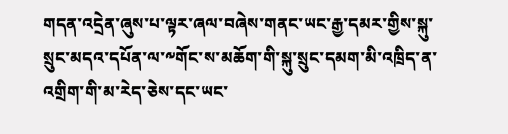གདན་འདྲེན་ཞུས་པ་ལྟར་ཞལ་བཞེས་གནང་ཡང་རྒྱ་དམར་གྱིས་སྐུ་སྲུང་མདའ་དཔོན་ལ་༸གོང་ས་མཆོག་གི་སྐུ་སྲུང་དམག་མི་འཁྲིད་ན་འགྲིག་གི་མ་རེད་ཅེས་དང་ཡང་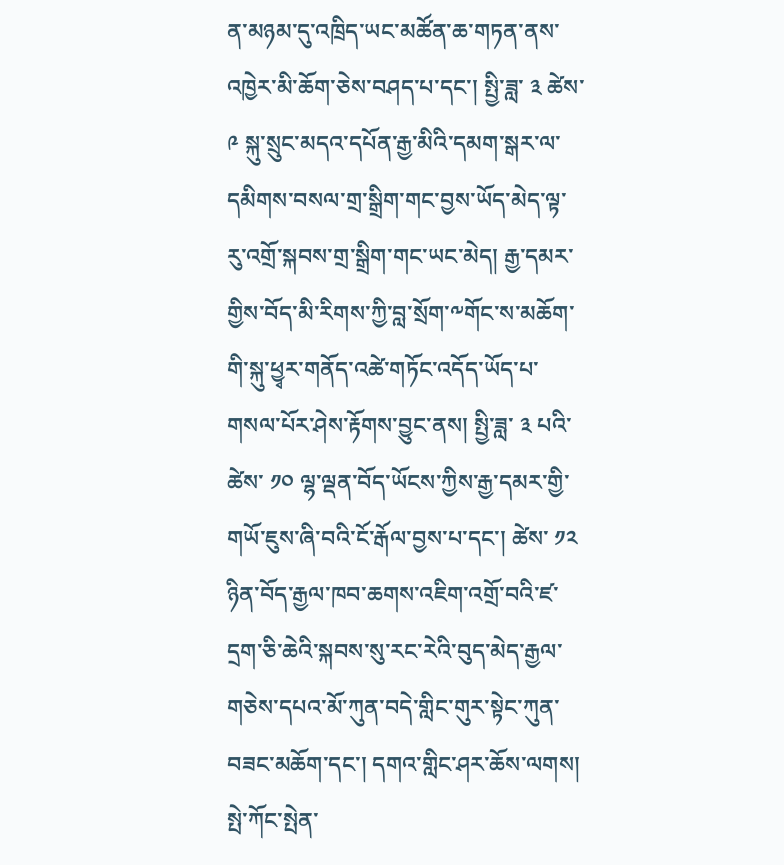ན་མཉམ་དུ་འཁྲིད་ཡང་མཚོན་ཆ་གཏན་ནས་འཁྱེར་མི་ཆོག་ཅེས་བཤད་པ་དང་། སྤྱི་ཟླ་ ༣ ཚེས་ ༩ སྐུ་སྲུང་མདའ་དཔོན་རྒྱ་མིའི་དམག་སྒར་ལ་དམིགས་བསལ་གྲ་སྒྲིག་གང་བྱས་ཡོད་མེད་ལྟ་རུ་འགྲོ་སྐབས་གྲ་སྒྲིག་གང་ཡང་མེད། རྒྱ་དམར་གྱིས་བོད་མི་རིགས་ཀྱི་བླ་སྲོག་༸གོང་ས་མཆོག་གི་སྐུ་ཕྱྭར་གནོད་འཚེ་གཏོང་འདོད་ཡོད་པ་གསལ་པོར་ཤེས་རྟོགས་བྱུང་ནས། སྤྱི་ཟླ་ ༣ པའི་ཚེས་ ༡༠ ལྷ་ལྡན་བོད་ཡོངས་ཀྱིས་རྒྱ་དམར་གྱི་གཡོ་ཇུས་ཞི་བའི་ངོ་རྒོལ་བྱས་པ་དང་། ཚེས་ ༡༢ ཉིན་བོད་རྒྱལ་ཁབ་ཆགས་འཇིག་འགྲོ་བའི་ཛ་དྲག་ཅི་ཆེའི་སྐབས་སུ་རང་རེའི་བུད་མེད་རྒྱལ་གཅེས་དཔའ་མོ་ཀུན་བདེ་གླིང་གུར་སྟེང་ཀུན་བཟང་མཆོག་དང་། དགའ་གླིང་ཤར་ཆོས་ལགས། སྤེ་ཀོང་སྤེན་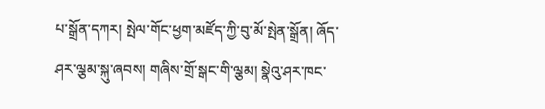པ་སྒྲོན་དཀར། སྤེལ་གོང་ཕྱག་མཛོད་ཀྱི་བུ་མོ་སྤེན་སྒྲོན། ཞོད་ཤར་ལྕམ་སྐུ་ཞབས། གཞིས་གྲོ་སྒང་གི་ལྕམ། སྣེའུ་ཤར་ཁང་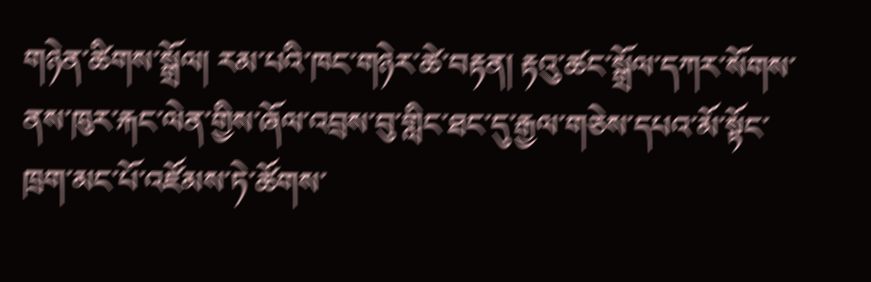གཉེན་ཚིགས་སྒྲོལ། རམ་པའི་ཁང་གཉེར་ཚེ་བརྟན། རྟའུ་ཚང་སྒྲོལ་དཀར་སོགས་ནས་ཁུར་རྐང་ལེན་གྱིས་ཞོལ་འབྲས་བུ་གླིང་ཐང་དུ་རྒྱལ་གཅེས་དཔའ་མོ་སྟོང་ཁྲག་མང་པོ་འཛོམས་ཏེ་ཚོགས་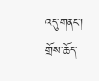འདུ་གནང་། གྲོས་ཆོད་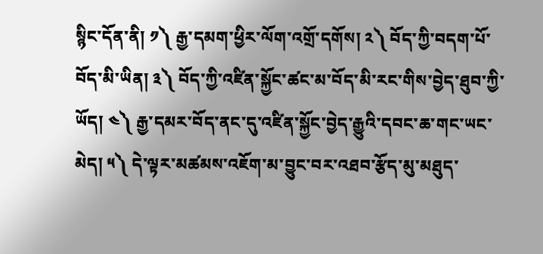སྙིང་དོན་ནི། ༡༽ རྒྱ་དམག་ཕྱིར་ལོག་འགྲོ་དགོས། ༢༽ བོད་ཀྱི་བདག་པོ་བོད་མི་ཡིན། ༣༽ བོད་ཀྱི་འཛིན་སྐྱོང་ཚང་མ་བོད་མི་རང་གིས་བྱེད་ཐུབ་ཀྱི་ཡོད། ༤༽ རྒྱ་དམར་བོད་ནང་དུ་འཛིན་སྐྱོང་བྱེད་རྒྱུའི་དབང་ཆ་གང་ཡང་མེད། ༥༽ དེ་ལྟར་མཚམས་འཇོག་མ་བྱུང་བར་འཐབ་རྩོད་མུ་མཐུད་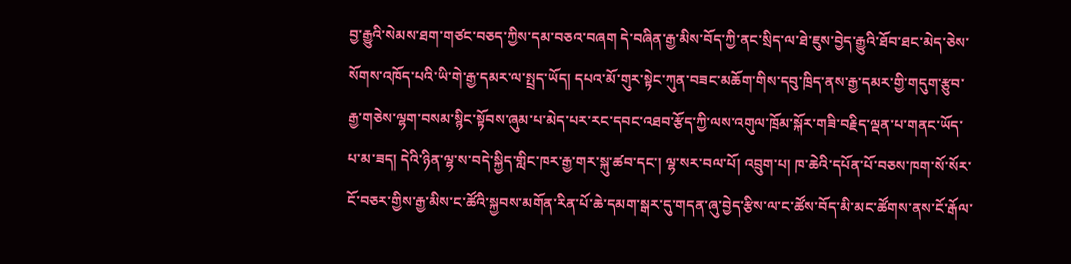བྱ་རྒྱུའི་སེམས་ཐག་གཙང་བཅད་ཀྱིས་དམ་བཅའ་བཞག དེ་བཞིན་རྒྱ་མིས་བོད་ཀྱི་ནང་སྲིད་ལ་ཐེ་ཇུས་བྱེད་རྒྱུའི་ཐོབ་ཐང་མེད་ཅེས་སོགས་འཁོད་པའི་ཡི་གེ་རྒྱ་དམར་ལ་སྤྲད་ཡོད། དཔའ་མོ་གུར་སྟེང་ཀུན་བཟང་མཆོག་གིས་དབུ་ཁྲིད་ནས་རྒྱ་དམར་གྱི་གདུག་རྩུབ་རྒྱ་གཅེས་ལྷག་བསམ་སྙིང་སྟོབས་ཞུམ་པ་མེད་པར་རང་དབང་འཐབ་རྩོད་ཀྱི་ལས་འགུལ་ཁྲོམ་སྐོར་གཟི་བརྗིད་ལྡན་པ་གནང་ཡོད་པ་མ་ཟད། དེའི་ཉིན་ལྷ་ས་བདེ་སྐྱིད་གླིང་ཁར་རྒྱ་གར་སྐུ་ཚབ་དང་། ལྷ་སར་བལ་པོ། འབྲུག་པ། ཁ་ཆེའི་དཔོན་པོ་བཅས་ཁག་སོ་སོར་ངོ་བཅར་གྱིས་རྒྱ་མིས་ང་ཚོའི་སྐྱབས་མགོན་རིན་པོ་ཆེ་དམག་སྒར་དུ་གདན་ཞུ་བྱེད་རྩིས་ལ་ང་ཚོས་བོད་མི་མང་ཚོགས་ནས་ངོ་རྒོལ་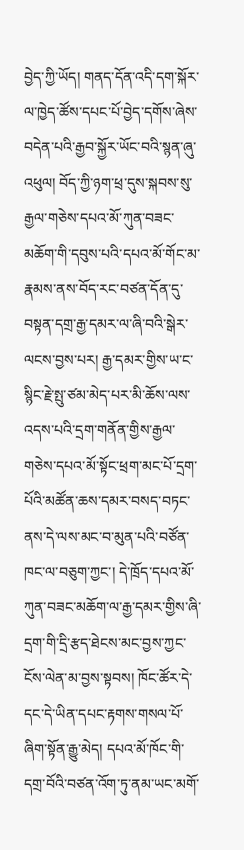བྱེད་ཀྱི་ཡོད། གནད་དོན་འདི་དག་སྐོར་ལ་ཁྱེད་ཚོས་དཔང་པོ་བྱེད་དགོས་ཞེས་བདེན་པའི་རྒྱབ་སྐྱོར་ཡོང་བའི་སྙན་ཞུ་འཕུལ། བོད་ཀྱི་ཉག་ཕྲ་དུས་སྐབས་སུ་རྒྱལ་གཅེས་དཔའ་མོ་ཀུན་བཟང་མཆོག་གི་དབུས་པའི་དཔའ་མོ་གོང་མ་རྣམས་ནས་བོད་རང་བཙན་དོན་དུ་བསྟན་དགྲ་རྒྱ་དམར་ལ་ཞི་བའི་སྒེར་ལངས་བྱས་པར། རྒྱ་དམར་གྱིས་ཡ་ང་སྙིང་རྗེ་སྤུ་ཙམ་མེད་པར་མི་ཆོས་ལས་འདས་པའི་དྲག་གནོན་གྱིས་རྒྱལ་གཅེས་དཔའ་མོ་སྟོང་ཕྲག་མང་པོ་དྲག་པོའི་མཚོན་ཆས་དམར་བསད་བཏང་ནས་དེ་ལས་མང་བ་མུན་པའི་བཙོན་ཁང་ལ་བཅུག་ཀྱང་། དེ་ཁྲོད་དཔའ་མོ་ཀུན་བཟང་མཆོག་ལ་རྒྱ་དམར་གྱིས་ཞི་དྲག་གི་དྲི་རྩད་ཐེངས་མང་བྱས་ཀྱང་ངོས་ལེན་མ་བྱས་སྟབས། ཁོང་ཚོར་དེ་དང་དེ་ཡིན་དཔང་རྟགས་གསལ་པོ་ཞིག་སྟོན་རྒྱུ་མེད། དཔའ་མོ་ཁོང་གི་དགྲ་བོའི་བཙན་འོག་ཏུ་ནམ་ཡང་མགོ་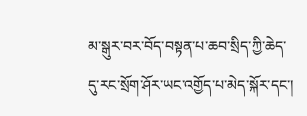མ་སྒུར་བར་བོད་བསྟན་པ་ཆབ་སྲིད་ཀྱི་ཆེད་དུ་རང་སྲོག་ཤོར་ཡང་འགྱོད་པ་མེད་སྐོར་དང་།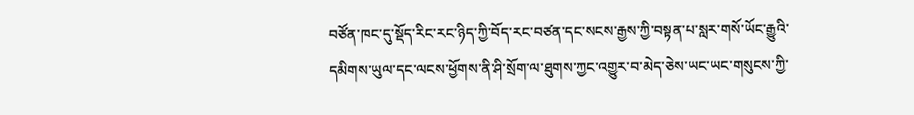བཙོན་ཁང་དུ་སྡོད་རིང་རང་ཉིད་ཀྱི་བོད་རང་བཙན་དང་སངས་རྒྱས་ཀྱི་བསྟན་པ་སླར་གསོ་ཡོང་རྒྱུའི་དམིགས་ཡུལ་དང་ལངས་ཕྱོགས་ནི་ཤི་སྲོག་ལ་ཐུགས་ཀྱང་འགྱུར་བ་མེད་ཅེས་ཡང་ཡང་གསུངས་ཀྱི་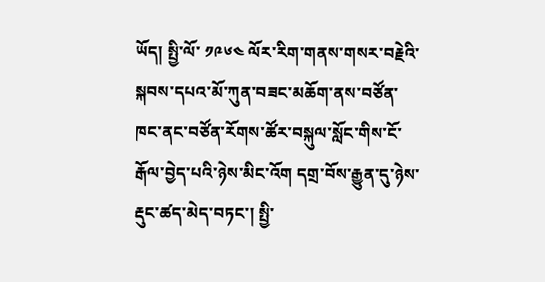ཡོད། སྤྱི་ལོ་ ༡༩༦༤ ལོར་རིག་གནས་གསར་བརྗེའི་སྐབས་དཔའ་མོ་ཀུན་བཟང་མཆོག་ནས་བཙོན་ཁང་ནང་བཙོན་རོགས་ཚོར་བསྐུལ་སློང་གིས་ངོ་རྒོལ་བྱེད་པའི་ཉེས་མིང་འོག དགྲ་བོས་རྒྱུན་དུ་ཉེས་རྡུང་ཚད་མེད་བཏང་། སྤྱི་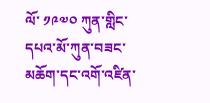ལོ་ ༡༩༧༠ ཀུན་གླིང་དཔའ་མོ་ཀུན་བཟང་མཆོག་དང་འགོ་འཛིན་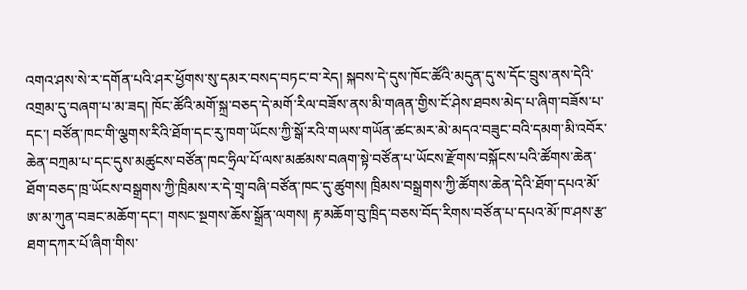འགའ་ཤས་སེ་ར་དགོན་པའི་ཤར་ཕྱོགས་སུ་དམར་བསད་བཏང་བ་རེད། སྐབས་དེ་དུས་ཁོང་ཚོའི་མདུན་དུ་ས་དོང་བྲུས་ནས་དེའི་འགྲམ་དུ་བཞག་པ་མ་ཟད། ཁོང་ཚོའི་མགོ་སྐྲ་བཅད་དེ་མགོ་རིལ་བཟོས་ནས་མི་གཞན་གྱིས་ངོ་ཤེས་ཐབས་མེད་པ་ཞིག་བཟོས་པ་དང་། བཙོན་ཁང་གི་ལྕགས་རིའི་ཐོག་དང་རུ་ཁག་ཡོངས་ཀྱི་སྒོ་རའི་གཡས་གཡོན་ཚང་མར་མེ་མདའ་བཟུང་བའི་དམག་མི་འབོར་ཆེན་བཀྲམ་པ་དང་དུས་མཚུངས་བཙོན་ཁང་ཧྲིལ་པོ་ལས་མཚམས་བཞག་སྟེ་བཙོན་པ་ཡོངས་རྫོགས་བསྐོངས་པའི་ཚོགས་ཆེན་ཐོག་བཅད་ཁྲ་ཡོངས་བསྒྲགས་ཀྱི་ཁྲིམས་ར་དེ་གྲྭ་བཞི་བཙོན་ཁང་དུ་ཚུགས། ཁྲིམས་བསྒྲགས་ཀྱི་ཚོགས་ཆེན་དེའི་ཐོག་དཔའ་མོ་ཨ་མ་ཀུན་བཟང་མཆོག་དང་། གསང་སྔགས་ཆོས་སྒྲོན་ལགས། རྟ་མཆོག་བུ་ཁྲིད་བཅས་བོད་རིགས་བཙོན་པ་དཔའ་མོ་ཁ་ཤས་རྩ་ཐག་དཀར་པོ་ཞིག་གིས་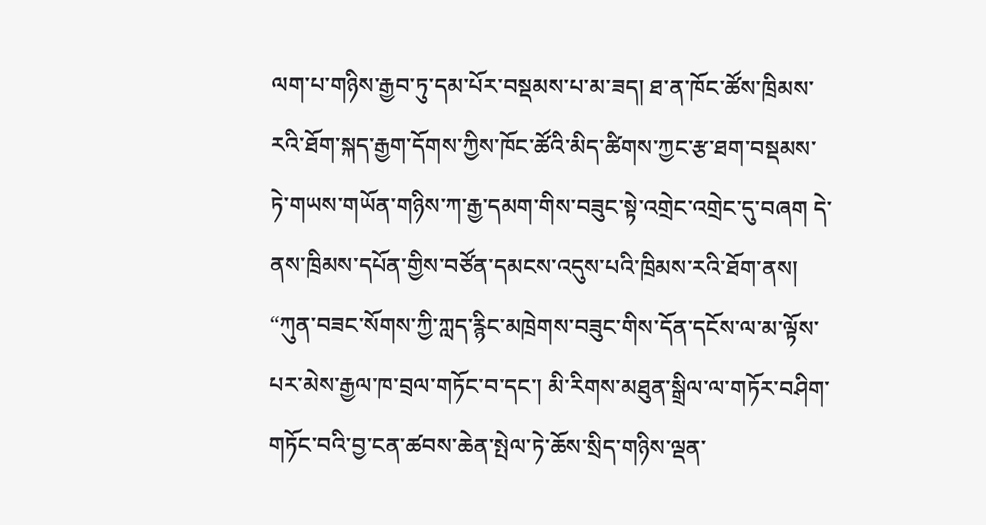ལག་པ་གཉིས་རྒྱབ་ཏུ་དམ་པོར་བསྡམས་པ་མ་ཟད། ཐ་ན་ཁོང་ཚོས་ཁྲིམས་རའི་ཐོག་སྐད་རྒྱག་དོགས་ཀྱིས་ཁོང་ཚོའི་མིད་ཚིགས་ཀྱང་རྩ་ཐག་བསྡམས་ཏེ་གཡས་གཡོན་གཉིས་ཀ་རྒྱ་དམག་གིས་བཟུང་སྟེ་འགྲེང་འགྲེང་དུ་བཞག དེ་ནས་ཁྲིམས་དཔོན་གྱིས་བཙོན་དམངས་འདུས་པའི་ཁྲིམས་རའི་ཐོག་ནས། “ཀུན་བཟང་སོགས་ཀྱི་ཀླད་རྙིང་མཁྲེགས་བཟུང་གིས་དོན་དངོས་ལ་མ་ལྟོས་པར་མེས་རྒྱལ་ཁ་བྲལ་གཏོང་བ་དང་། མི་རིགས་མཐུན་སྒྲིལ་ལ་གཏོར་བཤིག་གཏོང་བའི་བྱ་ངན་ཚབས་ཆེན་སྤེལ་ཏེ་ཆོས་སྲིད་གཉིས་ལྡན་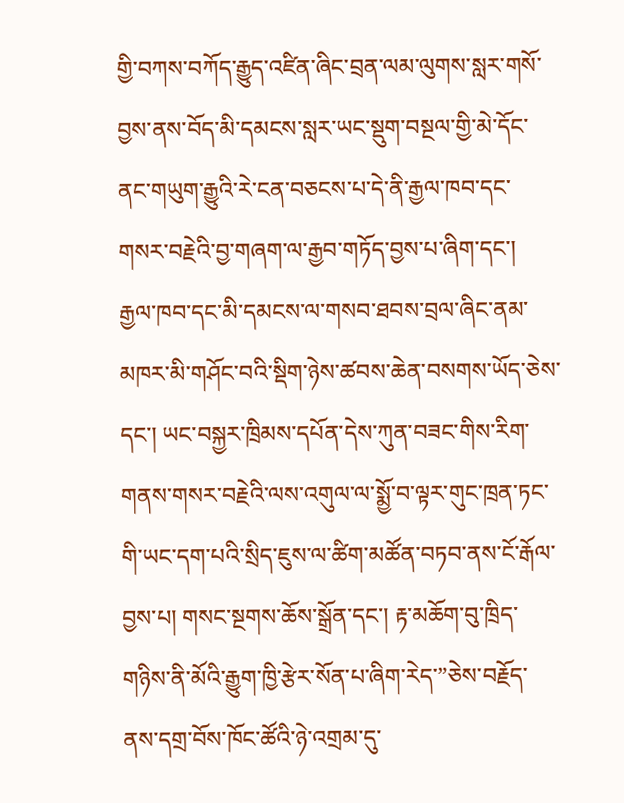གྱི་བཀས་བཀོད་རྒྱུད་འཛིན་ཞིང་བྲན་ལམ་ལུགས་སླར་གསོ་བྱས་ནས་བོད་མི་དམངས་སླར་ཡང་སྡུག་བསྔལ་གྱི་མེ་དོང་ནང་གཡུག་རྒྱུའི་རེ་ངན་བཅངས་པ་དེ་ནི་རྒྱལ་ཁབ་དང་གསར་བརྗེའི་བྱ་གཞག་ལ་རྒྱབ་གཏོད་བྱས་པ་ཞིག་དང་། རྒྱལ་ཁབ་དང་མི་དམངས་ལ་གསབ་ཐབས་བྲལ་ཞིང་ནམ་མཁར་མི་གཤོང་བའི་སྡིག་ཉེས་ཚབས་ཆེན་བསགས་ཡོད་ཅེས་དང་། ཡང་བསྐྱར་ཁྲིམས་དཔོན་དེས་ཀུན་བཟང་གིས་རིག་གནས་གསར་བརྗེའི་ལས་འགུལ་ལ་སྨྱོ་བ་ལྟར་གུང་ཁྲན་ཏང་གི་ཡང་དག་པའི་སྲིད་ཇུས་ལ་ཚིག་མཚོན་བཏབ་ནས་ངོ་རྒོལ་བྱས་པ། གསང་སྔགས་ཆོས་སྒྲོན་དང་། རྟ་མཆོག་བུ་ཁྲིད་གཉིས་ནི་མོའི་རྒྱུག་ཁྱི་རྩེར་སོན་པ་ཞིག་རེད་”ཅེས་བརྗོད་ནས་དགྲ་བོས་ཁོང་ཚོའི་ཉེ་འགྲམ་དུ་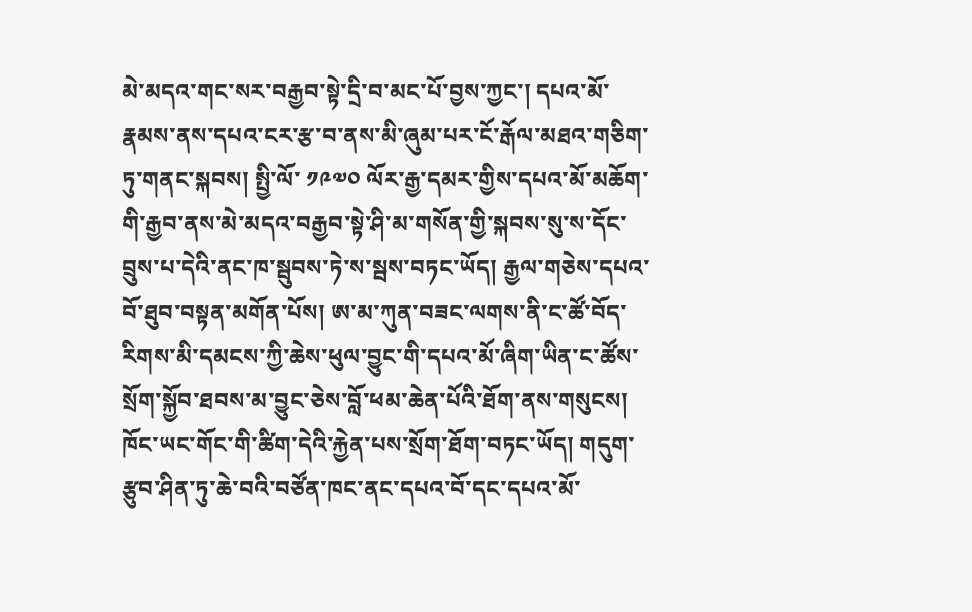མེ་མདའ་གང་སར་བརྒྱབ་སྟེ་དྲི་བ་མང་པོ་བྱས་ཀྱང་། དཔའ་མོ་རྣམས་ནས་དཔའ་ངར་རྩ་བ་ནས་མི་ཞུམ་པར་ངོ་རྒོལ་མཐའ་གཅིག་ཏུ་གནང་སྐབས། སྤྱི་ལོ་ ༡༩༧༠ ལོར་རྒྱ་དམར་གྱིས་དཔའ་མོ་མཆོག་གི་རྒྱབ་ནས་མེ་མདའ་བརྒྱབ་སྟེ་ཤི་མ་གསོན་གྱི་སྐབས་སུ་ས་དོང་བྲུས་པ་དེའི་ནང་ཁ་སྦུབས་ཏེ་ས་སྦས་བཏང་ཡོད། རྒྱལ་གཅེས་དཔའ་བོ་ཐུབ་བསྟན་མགོན་པོས། ཨ་མ་ཀུན་བཟང་ལགས་ནི་ང་ཚོ་བོད་རིགས་མི་དམངས་ཀྱི་ཆེས་ཕུལ་བྱུང་གི་དཔའ་མོ་ཞིག་ཡིན་ང་ཚོས་སྲོག་སྐྱོབ་ཐབས་མ་བྱུང་ཅེས་བློ་ཕམ་ཆེན་པོའི་ཐོག་ནས་གསུངས། ཁོང་ཡང་གོང་གི་ཚིག་དེའི་རྐྱེན་པས་སྲོག་ཐོག་བཏང་ཡོད། གདུག་རྩུབ་ཤིན་ཏུ་ཆེ་བའི་བཙོན་ཁང་ནང་དཔའ་བོ་དང་དཔའ་མོ་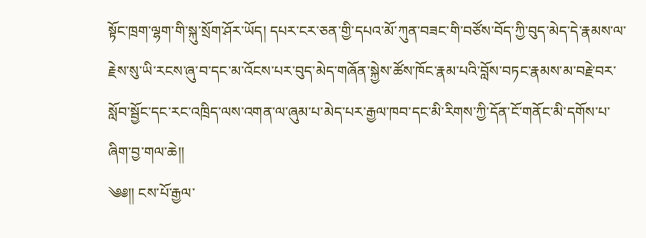སྟོང་ཁྲག་ལྷག་གི་སྐུ་སྲོག་ཤོར་ཡོད། དཔར་ངར་ཅན་གྱི་དཔའ་མོ་ཀུན་བཟང་གི་བཙོས་བོད་ཀྱི་བུད་མེད་དེ་རྣམས་ལ་རྗེས་སུ་ཡི་རངས་ཞུ་བ་དང་མ་འོངས་པར་བུད་མེད་གཞོན་སྐྱེས་ཚོས་ཁོང་རྣམ་པའི་བློས་བཏང་རྣམས་མ་བརྗེ་བར་སློབ་སྦྱོང་དང་རང་འཁྲིད་ལས་འགན་ལ་ཞུམ་པ་མེད་པར་རྒྱལ་ཁབ་དང་མི་རིགས་ཀྱི་དོན་ངོ་གནོང་མི་དགོས་པ་ཞིག་བྱ་གལ་ཆེ།།
༄༅།། ངས་པོ་རྒྱལ་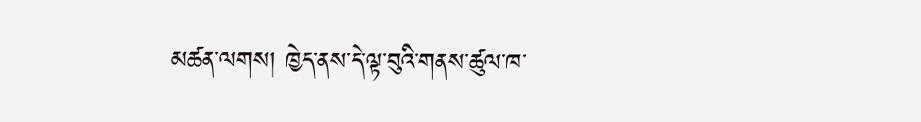མཚན་ལགས། ཁྱེད་ནས་དེ་ལྟ་བུའི་གནས་ཚུལ་ཁ་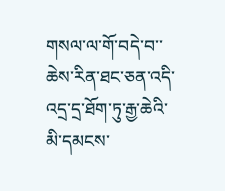གསལ་ལ་གོ་བདེ་བ་་ཆེས་རིན་ཐང་ཅན་འདི་འདྲ་དྲ་ཐོག་ཏུ་རྒྱ་ཆེའི་མི་དམངས་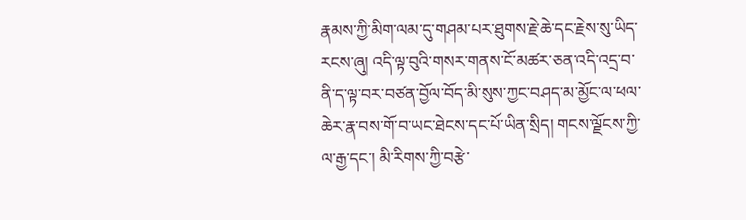རྣམས་ཀྱི་མིག་ལམ་དུ་གཤམ་པར་ཐུགས་རྗེ་ཆེ་དང་རྗེས་སུ་ཡིད་རངས་ཞུ། འདི་ལྟ་བུའི་གསར་གནས་ངོ་མཚར་ཅན་འདི་འདྲ་བ་ནི་ད་ལྟ་བར་བཙན་བྱོལ་བོད་མི་སུས་ཀྱང་བཤད་མ་མྱོང་ལ་ཕལ་ཆེར་རྣ་བས་གོ་བ་ཡང་ཐེངས་དང་པོ་ཡིན་སྲིད། གངས་ལྗོངས་ཀྱི་ལ་རྒྱ་དང་། མི་རིགས་ཀྱི་བརྩེ་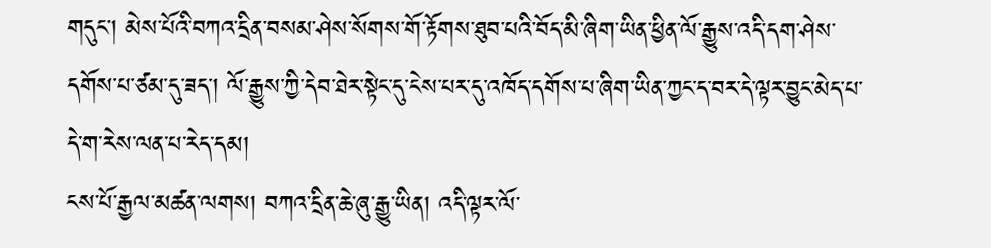གདུང་། མེས་པོའི་བཀའ་དྲིན་བསམ་ཤེས་སོགས་གོ་རྟོགས་ཐུབ་པའི་བོད་མི་ཞིག་ཡིན་ཕྱིན་ལོ་རྒྱུས་འདི་དག་ཤེས་དགོས་པ་ཙམ་དུ་ཟད་། ལོ་རྒྱུས་ཀྱི་དེབ་ཐེར་སྟེང་དུ་ངེས་པར་དུ་འཁོད་དགོས་པ་ཞིག་ཡིན་ཀྱང་ད་བར་དེ་ལྟར་བྱུང་མེད་པ་དེ་ག་རེས་ལན་པ་རེད་དམ།
ངས་པོ་རྒྱལ་མཚན་ལགས། བཀའ་དྲིན་ཆེ་ཞུ་རྒྱུ་ཡིན། འདི་ལྟར་ལོ་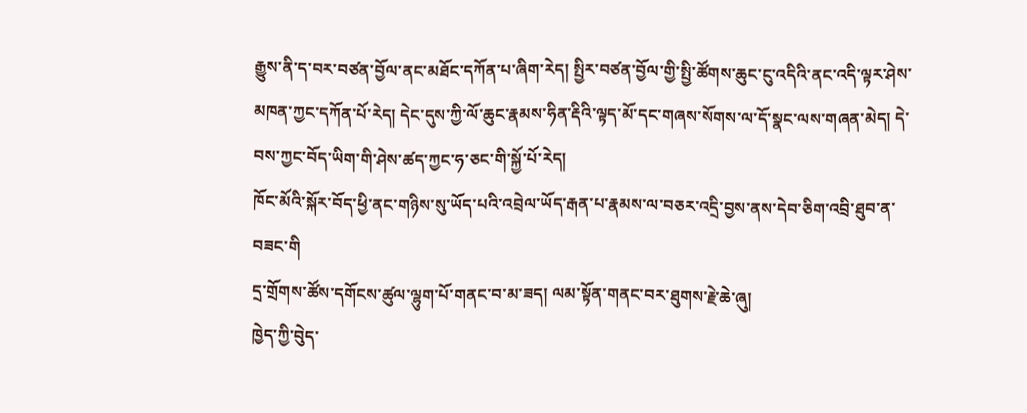རྒྱུས་ནི་ད་བར་བཙན་བྱོལ་ནང་མཐོང་དཀོན་པ་ཞིག་རེད། སྤྱིར་བཙན་བྱོལ་གྱི་སྤྱི་ཚོགས་ཆུང་ངུ་འདིའི་ནང་འདི་ལྟར་ཤེས་མཁན་ཀྱང་དཀོན་པོ་རེད། དེང་དུས་ཀྱི་ལོ་ཆུང་རྣམས་ཧིན་རྡིའི་ལྟད་མོ་དང་གཞས་སོགས་ལ་དོ་སྣང་ལས་གཞན་མེད། དེ་བས་ཀྱང་བོད་ཡིག་གི་ཤེས་ཚད་ཀྱང་ཧ་ཅང་གི་སྐྱོ་པོ་རེད།
ཁོང་མོའི་སྐོར་བོད་ཕྱི་ནང་གཉིས་སུ་ཡོད་པའི་འབྲེལ་ཡོད་རྒན་པ་རྣམས་ལ་བཅར་འདྲི་བྱས་ནས་དེབ་ཅིག་འབྲི་ཐུབ་ན་བཟང་གི
དྲ་གྲོགས་ཚོས་དགོངས་ཚུལ་ལྷུག་པོ་གནང་བ་མ་ཟད། ལམ་སྟོན་གནང་བར་ཐུགས་རྗེ་ཆེ་ཞུ།
ཁྱེད་ཀྱི་བེུད་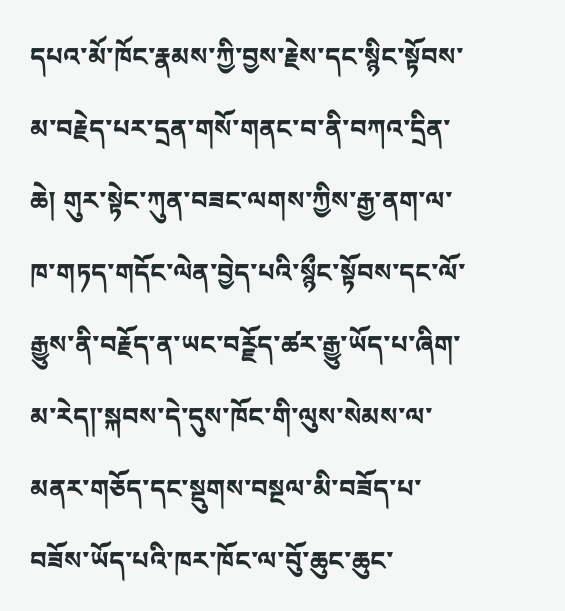དཔའ་མོ་ཁོང་རྣམས་ཀྱི་བྱས་རྗེས་དང་སྙིང་སྟོབས་མ་བརྗེད་པར་དྲན་གསོ་གནང་བ་ནི་བཀའ་དྲིན་ཆེ། གུར་སྟེང་ཀུན་བཟང་ལགས་ཀྱིས་རྒྱ་ནག་ལ་ཁ་གཏད་གདོང་ལེན་བྱེད་པའི་སྙྀང་སྟོབས་དང་ལོ་རྒྱུས་ནི་བརྗོད་ན་ཡང་བཪྗོད་ཚར་རྒྱུ་ཡོད་པ་ཞིག་མ་རེད།་སྐབས་དེ་དུས་ཁོང་གི་ལུས་སེམས་ལ་མནར་གཅོད་དང་སྡུགས་བསྔལ་མི་བཟོད་པ་བཟོས་ཡོད་པའི་ཁར་ཁོང་ལ་བོུ་ཆུང་ཆུང་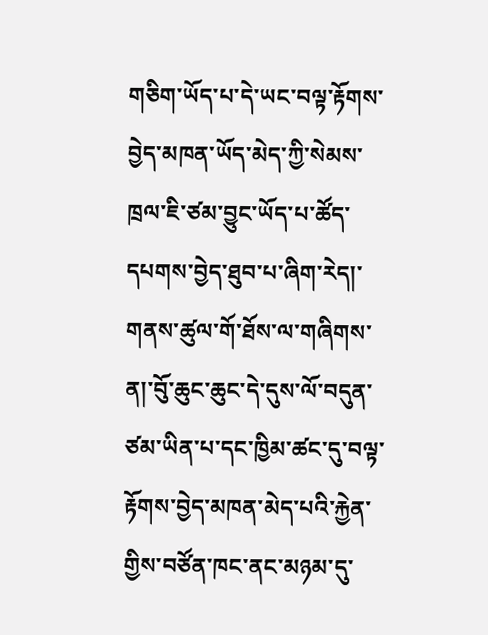གཅིག་ཡོད་པ་དེ་ཡང་བལྟ་རྟོགས་བྱེད་མཁན་ཡོད་མེད་ཀྱི་སེམས་ཁྲལ་ཇི་ཙམ་བྱུང་ཡོད་པ་ཚོད་དཔགས་བྱེད་ཐུབ་པ་ཞིག་རེད།་གནས་ཚུལ་གོ་ཐོས་ལ་གཞིགས་ན།་བོུ་ཆུང་ཆུང་དེ་དུས་ལོ་བདུན་ཙམ་ཡིན་པ་དང་ཁྱིམ་ཚང་དུ་བལྟ་རྟོགས་བྱེད་མཁན་མེད་པའི་རྐྱེན་གྱིས་བཙོན་ཁང་ནང་མཉམ་དུ་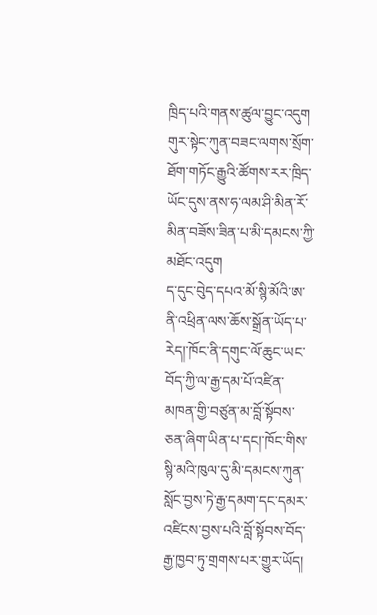ཁྲིད་པའི་གནས་ཚུལ་བྱུང་འདུག གུར་སྟེང་ཀུན་བཟང་ལགས་སྲོག་ཐོག་གཏོང་རྒྱུའི་ཚོགས་རར་ཁྲིད་ཡོང་དུས་ནས་ཧ་ལམ་ཤི་མིན་རོ་མིན་བཟོས་ཟིན་པ་མི་དམངས་ཀྱི་མཐོང་འདུག
ད་དུང་བེུད་དཔའ་མོ་སྙི་མོའི་ཨ་ནི་འཕྲིན་ལས་ཆོས་སྒྲོན་ཡོད་པ་རེད།་ཁོང་ནི་དགུང་ལོ་ཆུང་ཡང་བོད་ཀྱི་ལ་རྒྱ་དམ་པོ་འཛིན་མཁན་གྱི་བཙུན་མ་བློ་སྟོབས་ཅན་ཞིག་ཡིན་པ་དང།་ཁོང་གིས་སྙི་མའི་ཁུལ་དུ་མི་དམངས་ཀུན་སློང་བྱས་ཏེ་རྒྱ་དམག་དང་དམར་འཛིངས་བྱས་པའི་བློ་སྟོབས་བོད་རྒྱ་ཁྱབ་ཏུ་གྲགས་པར་གྱུར་ཡོད།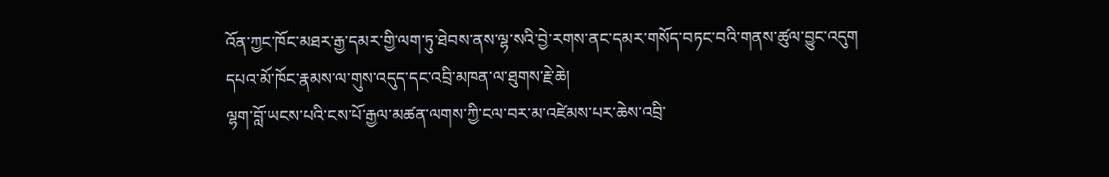འོན་ཀྱང་ཁོང་མཐཪ་རྒྱ་དམར་གྱི་ལག་ཏུ་ཐེབས་ནས་ལྷ་སའི་བྱེ་རགས་ནང་དམར་གསོད་བཏང་བའི་གནས་ཚུལ་བྱུང་འདུག
དཔའ་མོ་ཁོང་རྣམས་ལ་གུས་འདུད་དང་འབྲི་མཁན་ལ་ཐུགས་རྗེ་ཆེ།
ལྷག་བློ་ཡངས་པའི་ངས་པོ་རྒྱལ་མཚན་ལགས་ཀྱི་ངལ་བར་མ་འཛེམས་པར་ཆེས་འབྲི་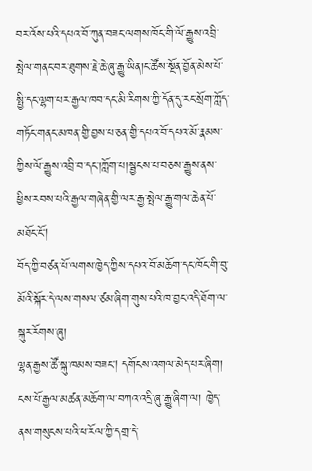བར་འོས་པའི་དཔའ་བོ་ཀུན་བཟང་ལགས་ཁོང་གི་ལོ་རྒྱུས་འབྲི་སྤེལ་གནང་བར་ཐུགས་རྗེ་ཆེ་ཞུ་རྒྱུ་ཡིན།ང་ཚོས་སྔོན་བྱོན་མེས་པོ་སྤྱི་དང་ལྷག་པར་རྒྱལ་ཁབ་དང་མི་རིགས་ཀྱི་དོན་དུ་རང་སྲོག་ཀློད་གཏོང་གནང་མཁན་གྱི་བྱས་པ་ཅན་གྱི་དཔའ་བོ་དཔའ་མོ་རྣམས་ཀྱིས་ལོ་རྒྱུས་འབྲི་བ་དང་།ཀློག་པ།སྦྱངས་པ་བཅས་རྒྱུས་ནས་ཕྱིས་རབས་པའི་རྒྱལ་གཞེན་གྱི་ལར་རྒྱ་སྤེལ་རྒྱུ་གལ་ཆེན་པོ་མཐོང་ངོ།
བོད་ཀྱི་བཙན་པོ་ལགས་ཁྱེད་ཀྱིས་དཔའ་བོ་མཆོག་དང་ཁོང་གི་བུ་མོའི་སྐོར་དེ་ལས་གསལ་ཙམ་ཞིག་གུས་པའི་ཁ་བྱང་འདི་ཐོག་ལ་སྐུར་རོགས་ཞུ།
ལྷན་རྒྱས་ཚོ་སྐུ་ཁམས་བཟང། དགོངས་འགལ་མེད་པར་ཞིག། ངས་པོ་རྒྱལ་མཚན་མཆོག་ལ་བཀའ་འདྲི་ཞུ་རྒྱུ་ཞིག་ལ། ཁྱེད་ནས་གསུངས་པའི་ཕ་རོལ་ཀྱི་དགྲ་དེ་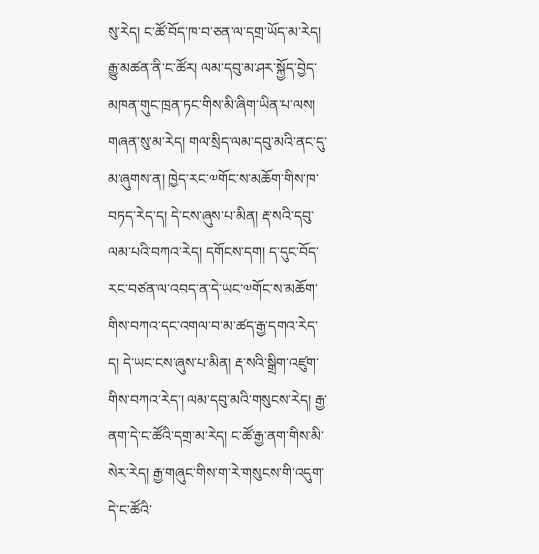སུ་རེད། ང་ཚོ་བོད་ཁ་བ་ཅན་ལ་དགྲ་ཡོད་མ་རེད། རྒྱུ་མཚན་ནི་ང་ཚོར། ལམ་དབུ་མ་ཤར་སྐྱོད་བྱེད་མཁན་གུང་ཁྲན་ཏང་གིས་མི་ཞིག་ཡིན་པ་ལས། གཞན་སུ་མ་རེད། གལ་སྲིད་ལམ་དབུ་མའི་ནང་དུ་མ་ཞུགས་ན། ཁྱེད་རང་༧གོང་ས་མཆོག་གིས་ཁ་བཏད་རེད་ད། དེ་ངས་ཞུས་པ་མིན། རྡ་སའི་དབུ་ལམ་པའི་བཀའ་རེད། དགོངས་དག། ད་དུང་བོད་རང་བཙན་ལ་འབད་ན་དེ་ཡང་༧གོང་ས་མཆོག་གིས་བཀའ་དང་འགལ་བ་མ་ཚད་རྒྱ་དགའ་རེད་ད། དེ་ཡང་ངས་ཞུས་པ་མིན། རྡ་སའི་སྒྲིག་འཛུག་གིས་བཀའ་རེད་། ལམ་དབུ་མའི་གསུངས་རེད། རྒྱ་ནག་དེ་ང་ཚོའི་དགྲ་མ་རེད། ང་ཚོ་རྒྱ་ནག་གིས་མི་སེར་རེད། རྒྱ་གཞུང་གིས་ག་རེ་གསུངས་གི་འདུག་དེ་ང་ཚོའི་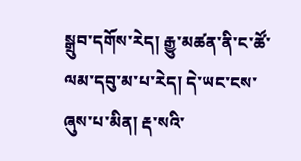སྒྲུབ་དགོས་རེད། རྒྱུ་མཚན་ནི་ང་ཚོ་ལམ་དབུ་མ་པ་རེད། དེ་ཡང་ངས་ཞུས་པ་མིན། རྡ་སའི་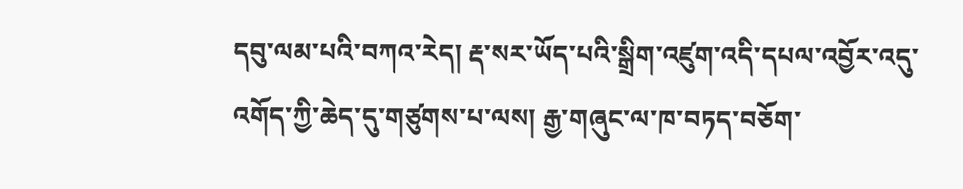དབུ་ལམ་པའི་བཀའ་རེད། རྡ་སར་ཡོད་པའི་སྒྲིག་འཛུག་འདི་དཔལ་འབྱོར་འདུ་འགོད་ཀྱི་ཆེད་དུ་གཙུགས་པ་ལས། རྒྱ་གཞུང་ལ་ཁ་བཏད་བཅོག་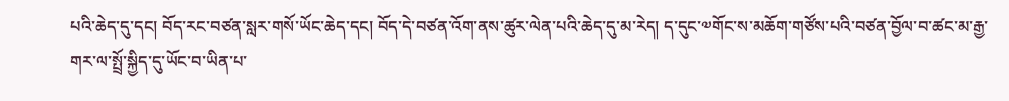པའི་ཆེད་དུ་དང། བོད་རང་བཙན་སླར་གསོ་ཡོང་ཆེད་དང། བོད་དེ་བཙན་འོག་ནས་ཚུར་ལེན་པའི་ཆེད་དུ་མ་རེད། ད་དུང་༧གོང་ས་མཆོག་གཙོས་པའི་བཙན་བྱོལ་བ་ཚང་མ་རྒྱ་གར་ལ་སྤྲོ་སྐྱིད་དུ་ཡོང་བ་ཡིན་པ་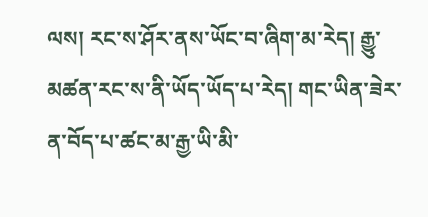ལས། རང་ས་ཤོར་ནས་ཡོང་བ་ཞིག་མ་རེད། རྒྱུ་མཚན་རང་ས་ནི་ཡོད་ཡོད་པ་རེད། གང་ཡིན་ཟེར་ན་བོད་པ་ཚང་མ་རྒྱ་ཡི་མི་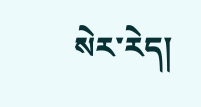སེར་རེད།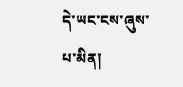དེ་ཡང་ངས་ཞུས་པ་མིན།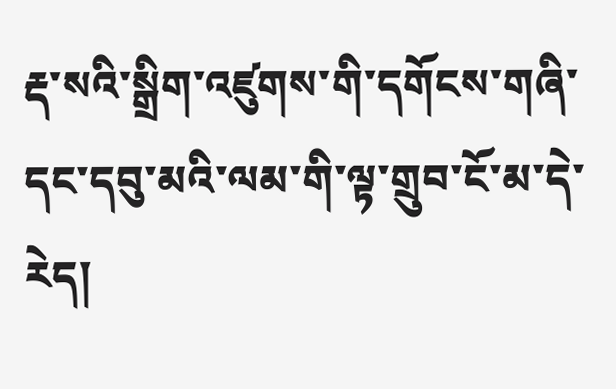རྡ་སའི་སྒྲིག་འཛུགས་གི་དགོངས་གཞི་དང་དབུ་མའི་ལམ་གི་ལྟ་གྲུབ་ངོ་མ་དེ་རེད།